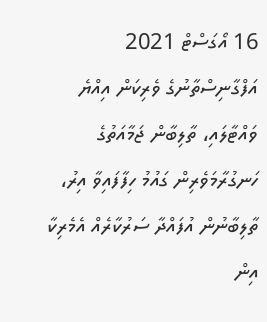16 އޯގަސްޓް 2021
އަފްގާނިސްތާނުގެ ވެރިކަން އިއްޔެ ވައްޓާލައި، ތާލިބާން ޖަމާއަތުގެ ހަނގުރާމަވެރިން ގައުމު ހިފާފައިވާ އިރު، ތާލިބާނުން އުފައްދާ ސަރުކާރެއް އެމެރިކާ އިން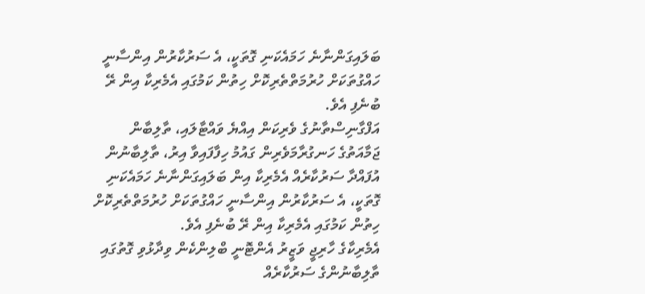ބަލައިގަންނާނެ ހަމައެކަނި ގޮތަކީ، އެ ސަރުކާރުން އިންސާނީ ހައްގުތަކަށް ހުރުމަތްތެރިކޮށް ހިތުން ކަމުގައި އެމެރިކާ އިން ރޭ ބުނެފި އެވެ.
އަފްގާނިސްތާނުގެ ވެރިކަން އިއްޔެ ވައްޓާލައި، ތާލިބާން ޖަމާއަތުގެ ހަނގުރާމަވެރިން ގައުމު ހިފާފައިވާ އިރު، ތާލިބާނުން އުފައްދާ ސަރުކާރެއް އެމެރިކާ އިން ބަލައިގަންނާނެ ހަމައެކަނި ގޮތަކީ، އެ ސަރުކާރުން އިންސާނީ ހައްގުތަކަށް ހުރުމަތްތެރިކޮށް ހިތުން ކަމުގައި އެމެރިކާ އިން ރޭ ބުނެފި އެވެ.
އެމެރިކާގެ ހާރިޖީ ވަޒީރު އެންޓޮނީ ބްލިންކެން ވިދާޅުވި ގޮތުގައި ތާލިބާނުންގެ ސަރުކާރެއް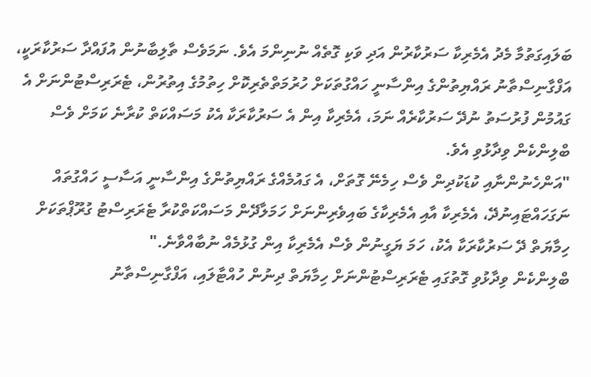ބަލައިގަތުމާ މެދު އެމެރިކާ ސަރުކާރުން އަދި ވަކި ގޮތެއް ނުނިންމަ އެވެ. ނަމަވެސް ތާލިބާނުން އުފައްދާ ސަރުކާރަކީ، އަފްގާނިސްތާނު ރައްޔިތުންގެ އިންސާނީ ހައްގުތަކަށް ހުރުމަތްތެރިކޮށް ހިތުމުގެ އިތުރުން، ޓެރަރިސްޓުންނަށް އެ ގައުމުން ފުރުސަތު ނުދޭ ސަރުކާރެއް ނަމަ، އެމެރިކާ އިން އެ ސަރުކާރަކާ އެކު މަސައްކަތް ކުރާނެ ކަމަށް ވެސް ބްލިންކެން ވިދާޅުވި އެވެ.
"އަންހެނުންނާއި ކުޑަކުދިން ވެސް ހިމެނޭ ގޮތަށް، އެ ގައުމެއްގެ ރައްޔިތުންގެ އިންސާނީ އަސާސީ ހައްގުތައް ނަގަހައްޓައިނުދޭ، އެމެރިކާ އާއި އެމެރިކާގެ ބައިވެރިންނަށް ހަމަލާދޭން މަސައްކަތްކުރާ ޓެރަރިސްޓު ގުރޫޕްތަކަށް ހިމާޔަތް ދޭ ސަރުކާރަކާ އެކު، ހަމަ ޔަގީނުން ވެސް އެމެރިކާ އިން ގުޅުމެއް ނުބާއްވާނެ."
ބްލިންކެން ވިދާޅުވި ގޮތުގައި ޓެރަރިސްޓުންނަށް ހިމާޔަތް ދިނުން ހުއްޓާލައި، އަފްގާނިސްތާނު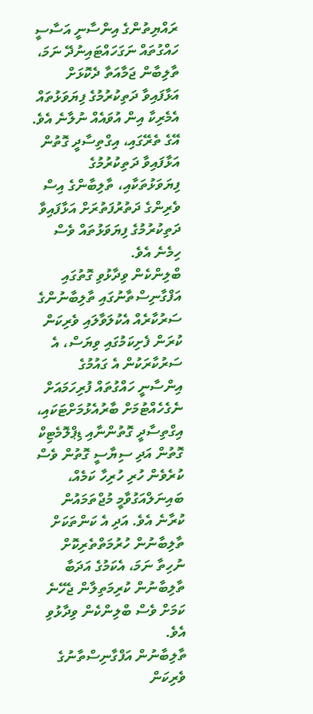ރައްޔިތުންގެ އިންސާނީ އަސާސީ ހައްގުތައް ނަގަހައްޓައިނުދޭ ނަމަ، ތާލިބާން ޖަމާއަތާ ދެކޮޅަށް އަޅާފައިވާ ދަތިކުރުމުގެ ފިޔަވަޅުތައް އެމެރިކާ އިން އުވައެއް ނުލާނެ އެވެ. އޭގެ ތެރޭގައި، އިގްތިސާދީ ގޮތުން އަޅާފައިވާ ދަތިކުރުމުގެ ފިޔަވަޅުތަކާއި، ތާލިބާންގެ އިސް ވެރިންގެ ދަތުރުފަތުރަށް އަޅާފައިވާ ދަތިކުރުމުގެ ފިޔަވަޅުތައް ވެސް ހިމެނެ އެވެ.
ބްލިންކެން ވިދާޅުވި ގޮތުގައި އަފްގާނިސްތާނުގައި ތާލިބާނުންގެ ސަރުކާރެއް އެކުލަވާލައި ވެރިކަން ކުރަން ފެށިކަމުގައި ވިޔަސް، އެ ސަރުކާރަކުން އެ ގައުމުގެ އިންސާނީ ހައްގުތައް ފުރިހަމައަށް ނެގެހެއްޓުމަށް ބާރުއެޅުމަށްޓަކައި، އިގްތިސާދީ ގޮތުންނާއި ޑިޕްލޮމެޓިކް ގޮތުން އަދި ސިޔާސީ ގޮތުން ވެސް ކުރެވެން ހުރި ހުރިހާ ކަމެއް، ބައިނަލްއަގުވާމީ މުޖްތަމައުން ކުރާނެ އެވެ. އަދި އެ ކަންތަކަށް ތާލިބާނުން ހުރުމަތްތެރިކޮށް ނުހިތާ ނަމަ، އެކަމުގެ އަދަބާ ތާލިބާނުން ކުރިމަތިލާން ޖެހޭނެ ކަމަށް ވެސް ބްލިންކެން ވިދާޅުވި އެވެ.
ތާލިބާނުން އަފްގާނިސްތާނުގެ ވެރިކަން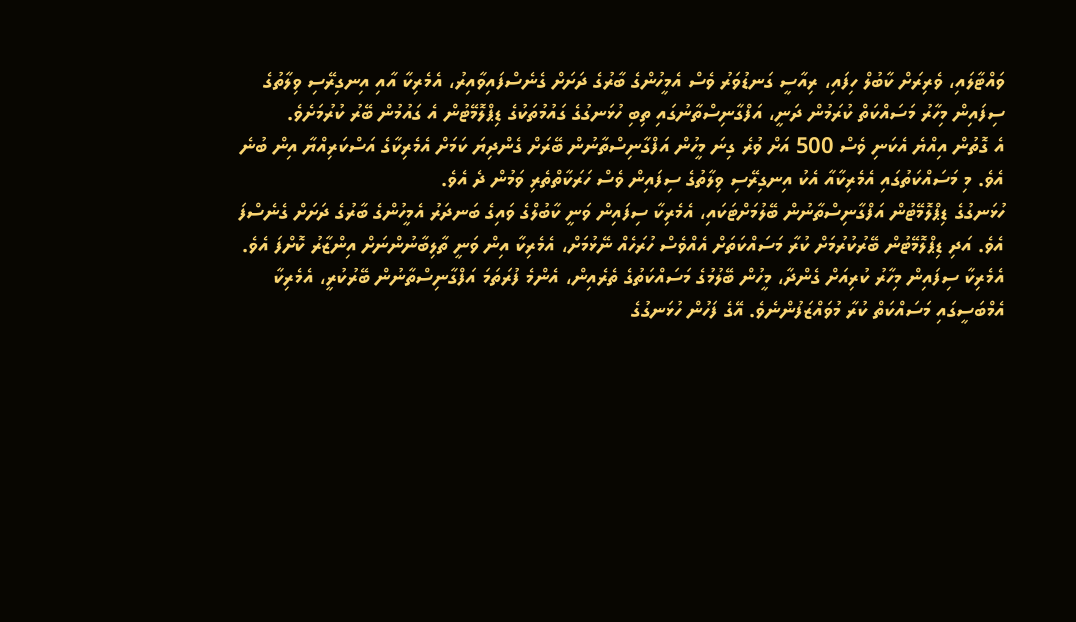ވައްޓާލައި، ވެރިރަށް ކާބުލް ހިފައި، ރިއާސީ ގަނޑުވަރު ވެސް އެމީހުންގެ ބާރުގެ ދަށަށް ގެނެސްފައިވާއިރު، އެމެރިކާ އާއި އިނގިރޭސި ވިލާތުގެ ސިފައިން މިހާރު މަސައްކަތް ކުރަމުން ދަނީ، އަފްގާނިސްތާނުގައި ތިބި ހުޅަނގުގެ ގައުމުތަކުގެ ޑިޕްލޮމޭޓުން އެ ގައުމުން ބޭރު ކުރުމަށެވެ.
އެ ގޮތުން އިއްޔެ އެކަނި ވެސް 500 އަށް ވުރެ ގިނަ މީހުން އަފްގާނިސްތާނުން ބޭރަށް ގެންދިޔަ ކަމަށް އެމެރިކާގެ އަސްކަރިއްޔާ އިން ބުނެ އެވެ. މި މަސައްކަތުގައި އެމެރިކާއާ އެކު އިނގިރޭސި ވިލާތުގެ ސިފައިން ވެސް ހަރަކާތްތެރި ވަމުން ދެ އެވެ.
ހުޅަނގުގެ ޑިޕްލޮމޭޓުން އަފްގާނިސްތާނުން ބޭލުމަށްޓަކައި، އެމެރިކާ ސިފައިން ވަނީ ކާބުލްގެ ވައިގެ ބަނދަރު އެމީހުންގެ ބާރުގެ ދަށަށް ގެނެސްފަ އެވެ. އަދި ޑިޕްލޮމޭޓުން ބޭރުކުރުމަށް ކުރާ މަސައްކަތަށް އެއްވެސް ހުރަހެއް ނޭޅުމަށް، އެމެރިކާ އިން ވަނީ ތާލިބާނުންނަށް އިންޒާރު ކޮށްފަ އެވެ.
އެމެރިކާ ސިފައިން މިހާރު ކުރިއަށް ގެންދާ، މީހުން ބޭލުމުގެ މަސައްކަތުގެ ތެރެއިން، އެންމެ ފުރަތަމަ އަފްގާނިސްތާނުން ބޭރުކުރީ، އެމެރިކާ އެމްބަސީގައި މަސައްކަތް ކުރާ މުވައްޒަފުންނެވެ. އޭގެ ފަހުން ހުޅަނގުގެ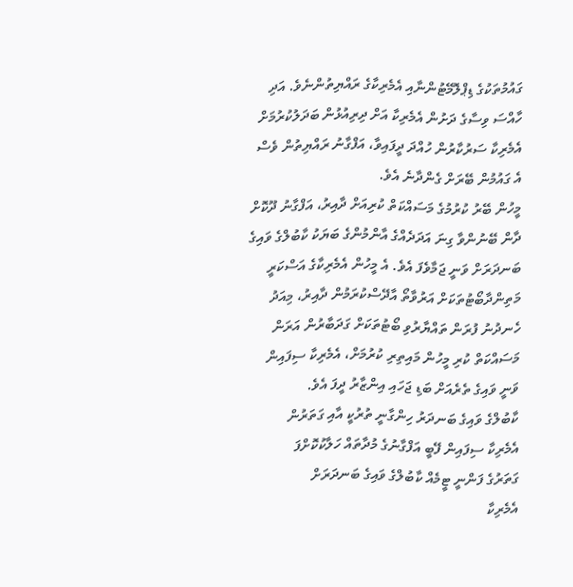ގައުމުތަކުގެ ޑިޕްލޮމޭޓުންނާއި އެމެރިކާގެ ރައްޔިތުންނެވެ. އަދި ހާއްސަ ވިސާގެ ދަށުން އެމެރިކާ އަށް ދިރިއުޅުން ބަދަލުކުރުމަށް އެމެރިކާ ސަރުކާރުން ހުއްދަ ދީފައިވާ، އަފްގާނު ރައްޔިތުން ވެސް އެ ގައުމުން ބޭރަށް ގެންދާނެ އެވެ.
މީހުން ބޭރު ކުރުމުގެ މަސައްކަތް ކުރިއަށް ދާއިރު، އަފްގާނު ދޫކޮށް ދާން ބޭނުންވާ ގިނަ އަދަދެއްގެ އާންމުންގެ ބަޔަކު ކާބުލްގެ ވައިގެ ބަނދަރަށް ވަނީ ޖަމާވެފަ އެވެ. އެ މީހުން އެމެރިކާގެ އަސްކަރީ މަތިންދާބޯޓުތަކަށް އަރުވާތޯ އާދޭސްކުރަމުން ދާއިރު، މިއަދު ހެނދުނު ފުރަން ތައްޔާރުވި ބޯޓުތަކަށް ގަދަބާރުން އަރަން މަސައްކަތް ކުރި މީހުން މައިތިރި ކުރުމަށް، އެމެރިކާ ސިފައިން ވަނީ ވައިގެ ތެރެއަށް ބަޑި ޖަހައި އިންޒާރު ދީފަ އެވެ.
ކާބުލްގެ ވައިގެ ބަނދަރު ހިންގާނީ ތުރުކީ އާއި ގަތަރުން
އެމެރިކާ ސިފައިން ފޭބީ އަފްގާނުގެ މުދާތައް ހަލާކުކޮށްފަ
ގަތަރުގެ ފަންނީ ޓީމެއް ކާބުލްގެ ވައިގެ ބަނދަރަށް
އެމެރިކާ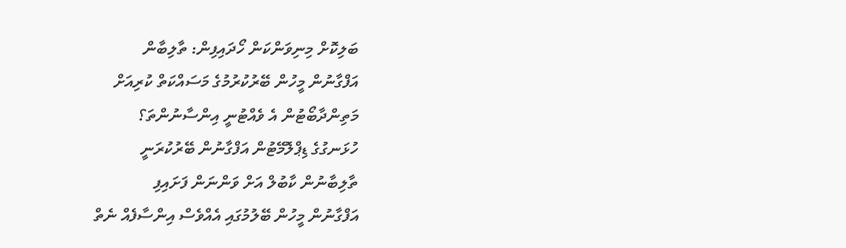ބަލިކޮށް މިނިވަންކަން ހޯދައިފިން: ތާލިބާން
އަފްގާނުން މީހުން ބޭރުކުރުމުގެ މަސައްކަތް ކުރިއަށް
މަތިންދާބޯޓުން އެ ވެއްޓުނީ އިންސާނުންތަ؟
ހުޅަނގުގެ ޑިޕްލޮމޭޓުން އަފްގާނުން ބޭރުކުރަނީ
ތާލިބާނުން ކާބުލް އަށް ވަންނަން ފަށައިފި
އަފްގާނުން މީހުން ބޭލުމުގައި އެއްވެސް އިންސާފެއް ނެތް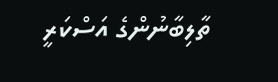ތާލިބާނުންގެ އަސްކަރީ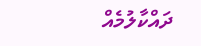ދައްކާލުމެއް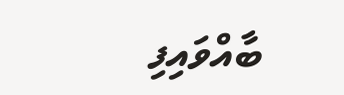ބާއްވައިފި